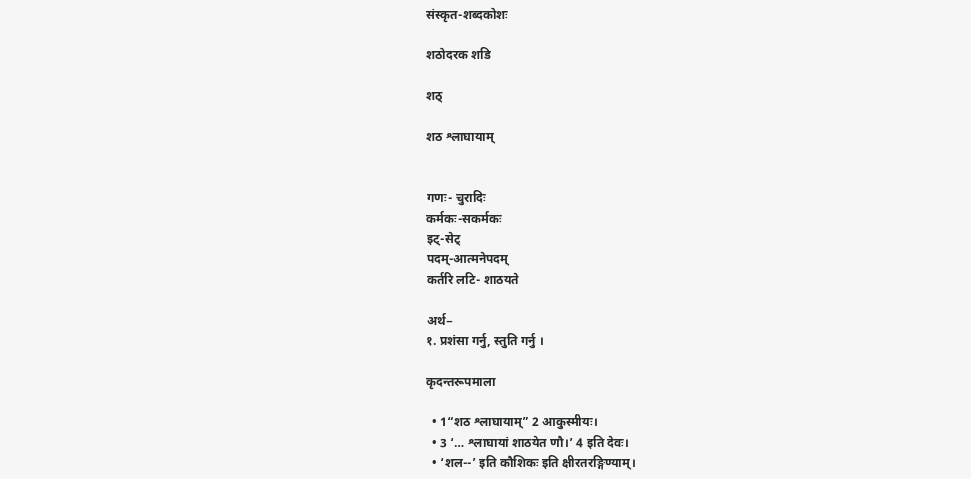संस्कृत-शब्दकोशः

शठोदरक शडि

शठ्

शठ श्लाघायाम्


गणः- चुरादिः
कर्मकः-सकर्मकः
इट्-सेट्
पदम्-आत्मनेपदम्
कर्तरि लटि- शाठयते

अर्थ−
१. प्रशंसा गर्नु, स्तुति गर्नु ।

कृदन्तरूपमाला

  • 1“शठ श्लाघायाम्” 2 आकुस्मीयः।
  • 3 ‘… श्लाघायां शाठयेत णौ।’ 4 इति देवः।
  • ‘शल--’ इति कौशिकः इति क्षीरतरङ्गिण्याम्।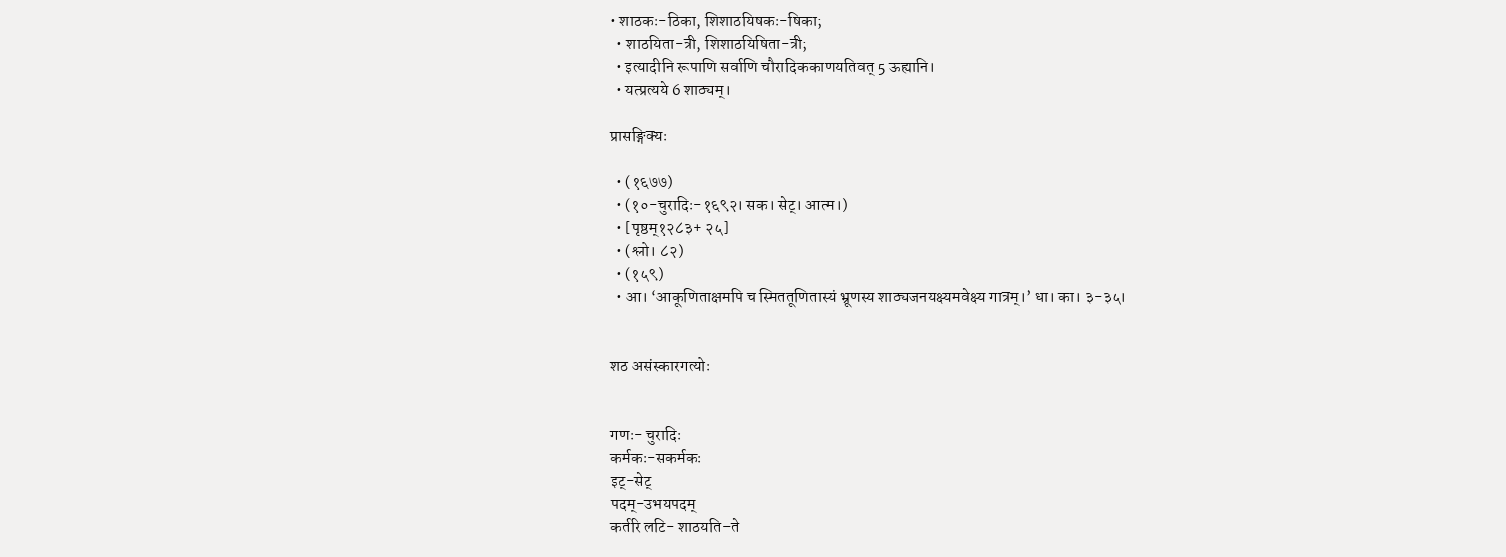• शाठकः-ठिका, शिशाठयिषकः-षिका;
  • शाठयिता-त्री, शिशाठयिषिता-त्री;
  • इत्यादीनि रूपाणि सर्वाणि चौरादिककाणयतिवत् 5 ऊह्यानि।
  • यत्प्रत्यये 6 शाठ्यम्।

प्रासङ्गिक्यः

  • (१६७७)
  • (१०-चुरादिः-१६९२। सक। सेट्। आत्म।)
  • [पृष्ठम्१२८३+ २५]
  • (श्लो। ८२)
  • (१५९)
  • आ। ‘आकूणिताक्षमपि च स्मिततूणितास्यं भ्रूणस्य शाठ्यजनयक्ष्यमवेक्ष्य गात्रम्।’ धा। का। ३-३५।


शठ असंस्कारगत्योः


गणः- चुरादिः
कर्मकः-सकर्मकः
इट्-सेट्
पदम्-उभयपदम्
कर्तरि लटि- शाठयति–ते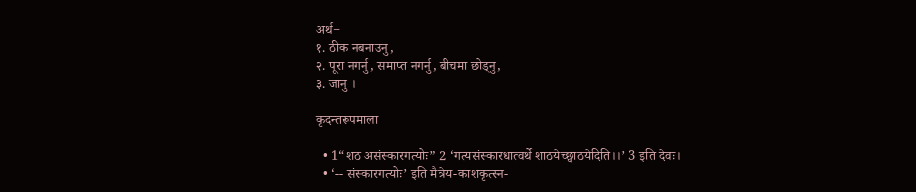अर्थ−
१. ठीक नबनाउनु,
२. पूरा नगर्नु, समाप्त नगर्नु, बीचमा छोड्नु,
३. जानु ।

कृदन्तरूपमाला

  • 1“शठ असंस्कारगत्योः” 2 ‘गत्यसंस्कारधात्वर्थे शाठयेच्छ्वाठयेदिति।।’ 3 इति देवः।
  • ‘-- संस्कारगत्योः’ इति मैत्रेय-काशकृत्स्न-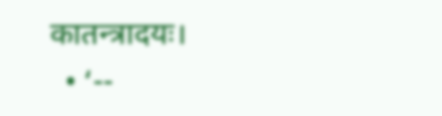कातन्त्रादयः।
  • ‘--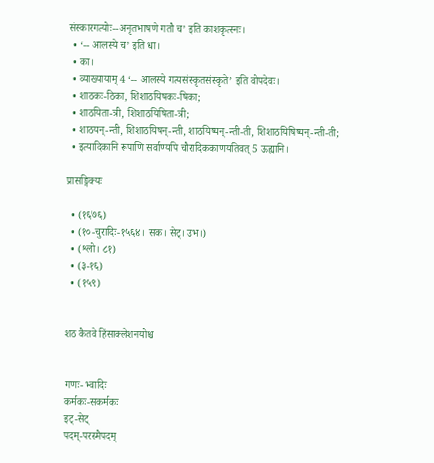संस्कारगत्योः--अनृतभाषणे गतौ च’ इति काशकृत्स्नः।
  • ‘-- आलस्ये च’ इति धा।
  • का।
  • व्याख्यायाम् 4 ‘-- आलस्ये गत्यसंस्कृतसंस्कृते’ इति वोपदेवः।
  • शाठकः-ठिका, शिशाठयिषकः-षिका;
  • शाठयिता-त्री, शिशाठयिषिता-त्री;
  • शाठयन्-न्ती, शिशाठयिषन्-न्ती, शाठयिष्यन्-न्ती-ती, शिशाठयिषिष्यन्-न्ती-ती;
  • इत्यादिकानि रूपाणि सर्वाण्यपि चौरादिककाणयतिवत् 5 ऊह्यानि।

प्रासङ्गिक्यः

  • (१६७६)
  • (१०-चुरादिः-१५६४। सक। सेट्। उभ।)
  • (श्लो। ८१)
  • (३-१६)
  • (१५९)


शठ कैतवे हिंसाक्लेशनयोश्च


गणः- भ्वादिः
कर्मकः-सकर्मकः
इट्-सेट्
पदम्-परस्मैपदम्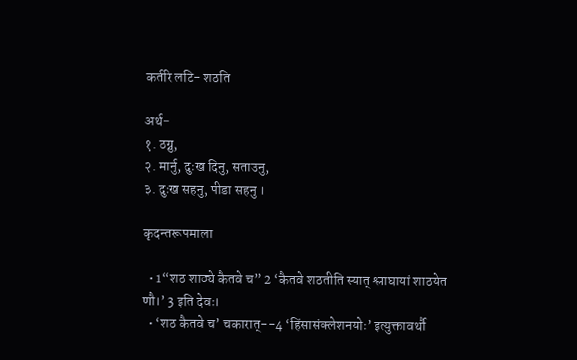कर्तरि लटि- शठति

अर्थ−
१. ठग्नु,
२. मार्नु, दुःख दिनु, सताउनु,
३. दुःख सहनु, पीडा सहनु ।

कृदन्तरूपमाला

  • 1“शठ शाठ्ये कैतवे च” 2 ‘कैतवे शठतीति स्यात् श्लाघायां शाठयेत णौ।’ 3 इति देवः।
  • ‘शठ कैतवे च’ चकारात्--4 ‘हिंसासंक्लेशनयोः’ इत्युक्तावर्थौ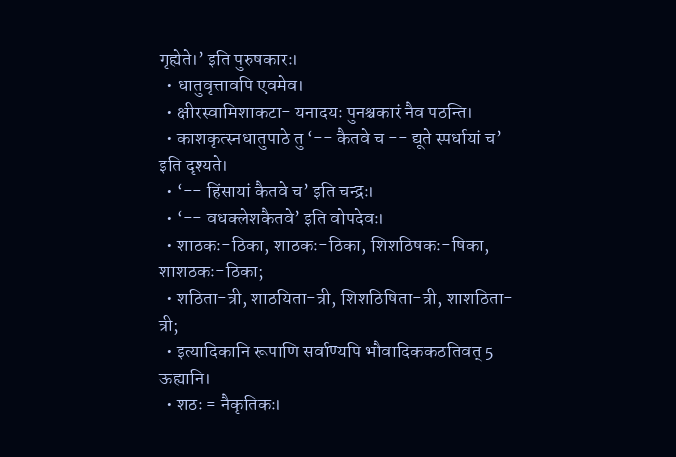गृह्येते।’ इति पुरुषकारः।
  • धातुवृत्तावपि एवमेव।
  • क्षीरस्वामिशाकटा- यनादयः पुनश्चकारं नैव पठन्ति।
  • काशकृत्स्नधातुपाठे तु ‘-- कैतवे च -- द्यूते स्पर्धायां च’ इति दृश्यते।
  • ‘-- हिंसायां कैतवे च’ इति चन्द्रः।
  • ‘-- वधक्लेशकैतवे’ इति वोपदेवः।
  • शाठकः-ठिका, शाठकः-ठिका, शिशठिषकः-षिका, शाशठकः-ठिका;
  • शठिता-त्री, शाठयिता-त्री, शिशठिषिता-त्री, शाशठिता-त्री;
  • इत्यादिकानि रूपाणि सर्वाण्यपि भौवादिककठतिवत् 5 ऊह्यानि।
  • शठः = नैकृतिकः।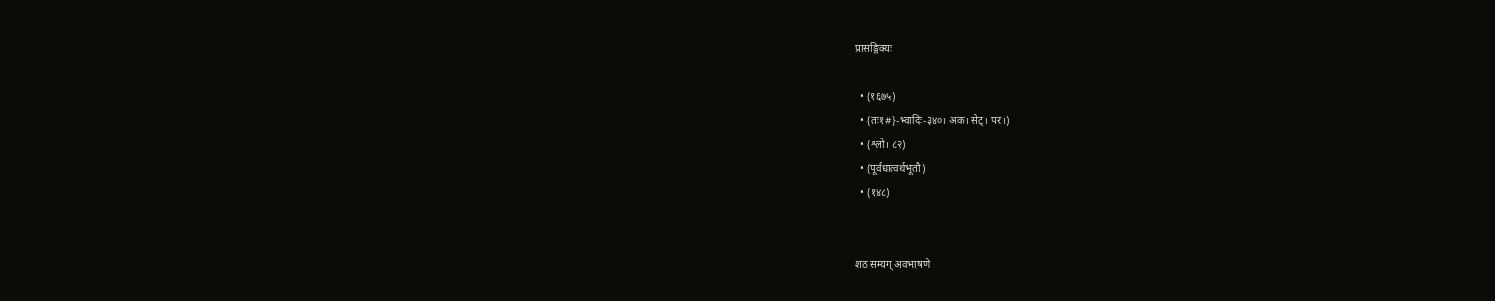प्रासङ्गिक्यः

  • (१६७५)
  • (तः१#}-भ्वादिः-३४०। अक। सेट्। पर।)
  • (श्लो। ८२)
  • (पूर्वधात्वर्थभूतौ)
  • (१४८)


शठ सम्यग् अवभाषणे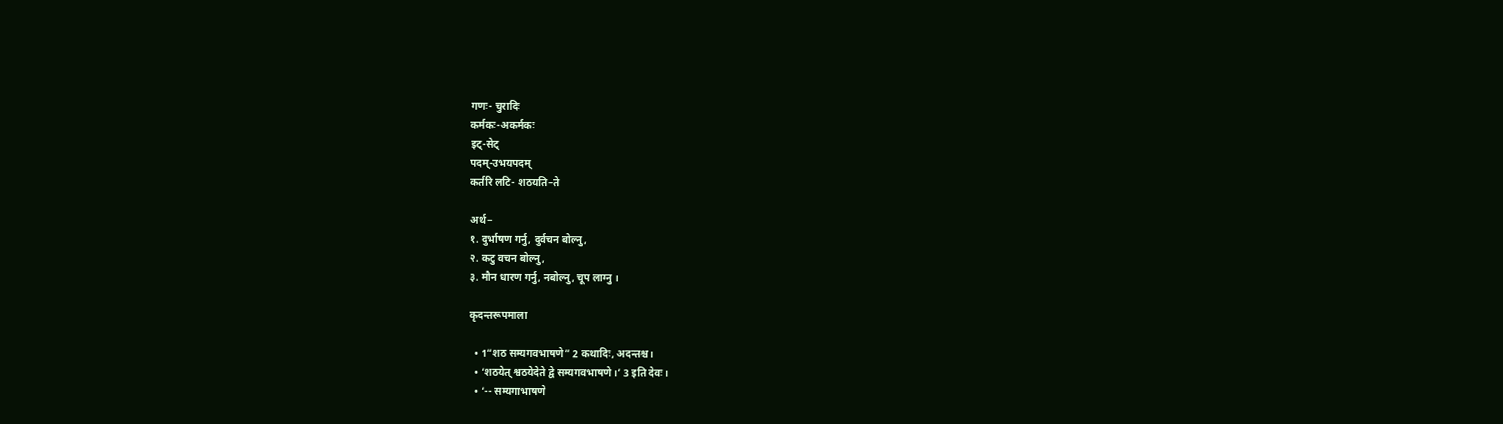गणः- चुरादिः
कर्मकः-अकर्मकः
इट्-सेट्
पदम्-उभयपदम्
कर्तरि लटि- शठयति–ते

अर्थ−
१. दुर्भाषण गर्नु, दुर्वचन बोल्नु,
२. कटु वचन बोल्नु,
३. मौन धारण गर्नु, नबोल्नु, चूप लाग्नु ।

कृदन्तरूपमाला

  • 1“शठ सम्यगवभाषणे” 2 कथादिः, अदन्तश्च।
  • ‘शठयेत् श्वठयेदेते द्वे सम्यगवभाषणे।’ 3 इति देवः।
  • ‘-- सम्यगाभाषणे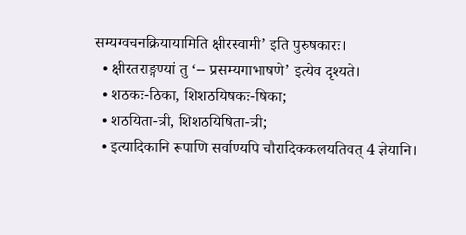सम्यग्वचनक्रियायामिति क्षीरस्वामी’ इति पुरुषकारः।
  • क्षीरतराङ्गण्यां तु ‘-- प्रसम्यगाभाषणे’ इत्येव दृश्यते।
  • शठकः-ठिका, शिशठयिषकः-षिका;
  • शठयिता-त्री, शिशठयिषिता-त्री;
  • इत्यादिकानि रूपाणि सर्वाण्यपि चौरादिककलयतिवत् 4 ज्ञेयानि।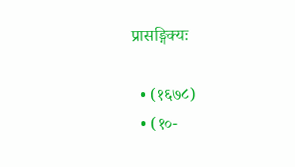प्रासङ्गिक्यः

  • (१६७८)
  • (१०-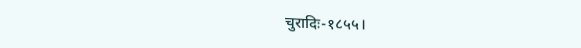चुरादिः-१८५५।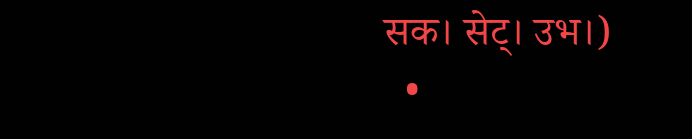सक। सेट्। उभ।)
  •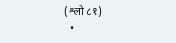(श्लो ८१)
  •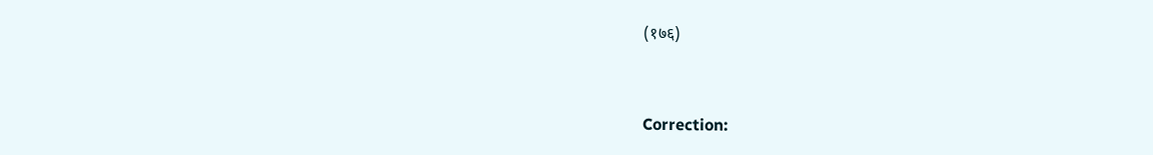(१७६)



Correction: